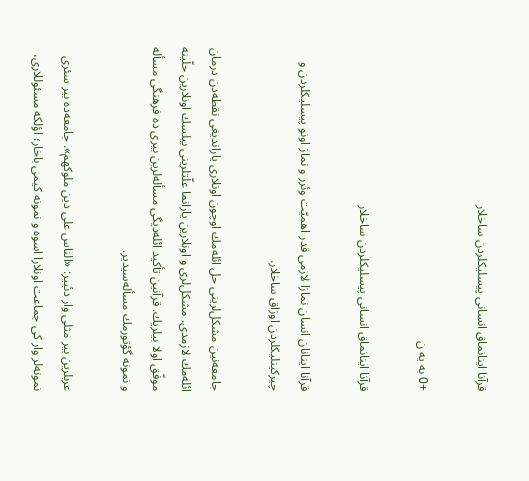قرآنا اینانماق انسانی پیسلیكلردن ساخلار

+0 به یه ن

قرآنا اینانماق انسانی پیسلیكلردن ساخلار

قرآنا اینانان انسان نمازا لازمی قدر اهمیّت وئرر و نماز اونو پیسلیكلردن و چیركینلیكلردن اوزاق ساخلار.

جامعه‌نین مشكل‌لرینی حل ائله‌مك اوچون اونلاری یاراندیغی نقطه‌دن درمان ائله‌مك لازمدی. مشكل‌لری و اونلارین یارانما علّتلرینی بیلسك اونلارین حلّینه موفّق اولا بیلریك. قرآنین تأكید ائله‌دیگی مسأله‌لرین بیری ‌ده فرهنگی مسأله‌ و نمونه گؤتورمك مسأله‌سیدیر.

عربلرین بیر مثلی وار دئییر: «الناس علی دین ملوكهم». جامعه‌ده بیر سئری نمونه‌لر وار كی جماعت اونلارا اسوه و نمونه كیمی باخار؛ اؤلكه مسئوللاری،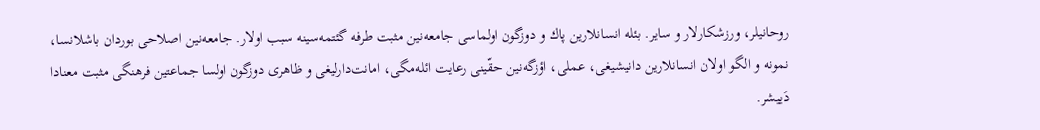روحانیلر، ورزشكارلار و سایر. بئله انسانلارین پاك و دوزگون اولماسی جامعه‌نین مثبت طرفه گئتمه‌سینه سبب اولار. جامعه‌نین اصلاحی بوردان باشلانسا، نمونه و الگو اولان انسانلارین دانیشیغی، عملی، اؤزگه‌نین حقّینی رعایت ائله‌مگی، امانت‌دارلیغی و ظاهری دوزگون اولسا جماعتین فرهنگی مثبت معنادا دَییشر.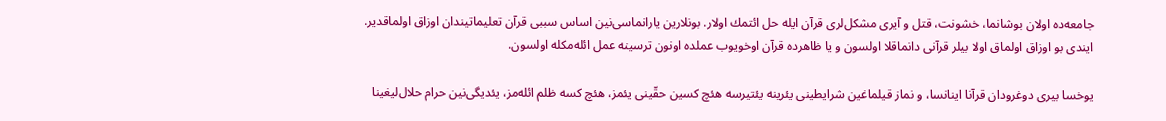جامعه‌ده اولان بوشانما، خشونت، قتل و آیری مشكل‌لری قرآن ایله حل ائتمك اولار. بونلارین یارانماسی‌نین اساس سببی قرآن تعلیماتیندان اوزاق اولماقدیر. ایندی بو اوزاق اولماق اولا بیلر قرآنی دانماقلا اولسون و یا ظاهرده قرآن اوخویوب عملده اونون ترسینه عمل ائله‌مكله اولسون.

یوخسا بیری دوغرودان قرآنا اینانسا، و نماز قیلماغین شرایطینی یئرینه یئتیرسه هئچ كسین حقّینی یئمز، هئچ كسه ظلم ائله‌مز، یئدیگی‌نین حرام حلال‌لیغینا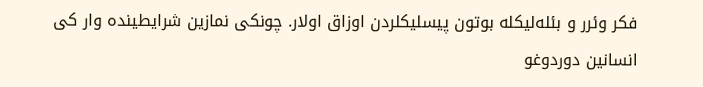فكر وئرر و بئله‌لیكله بوتون پیسلیكلردن اوزاق اولار. چونكی نمازین شرایطینده وار كی انسانین دوردوغو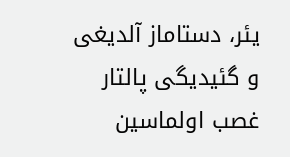یئر، دستاماز آلدیغی و گئیدیگی پالتار غصب اولماسین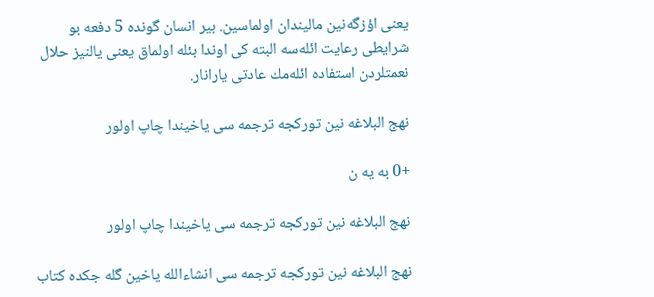یعنی اؤزگه‌نین مالیندان اولماسین. بیر انسان گونده 5 دفعه بو شرایطی رعایت ائله‌سه البته كی اوندا بئله اولماق یعنی یالنیز حلال نعمتلردن استفاده ائله‌مك عادتی یارانار.

نهج البلاغه نین توركجه ترجمه سی یاخیندا چاپ اولور

+0 به یه ن

نهج البلاغه نین توركجه ترجمه سی یاخیندا چاپ اولور

نهج البلاغه نین توركجه ترجمه سی انشاءالله یاخین گله جكده كتاب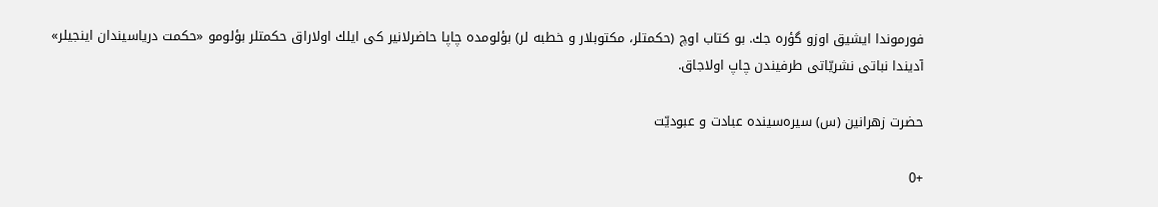فورموندا ایشیق اوزو گؤره جك. بو كتاب اوچ (حكمتلر، مكتوبلار و خطبه لر) بؤلومده چاپا حاضرلانیر كی ایلك اولاراق حكمتلر بؤلومو «حكمت دریاسیندان اینجیلر» آدیندا نباتی نشریّاتی طرفیندن چاپ اولاجاق.

حضرت زهرانین (س) سیره‌سینده عبادت و عبودیّت

+0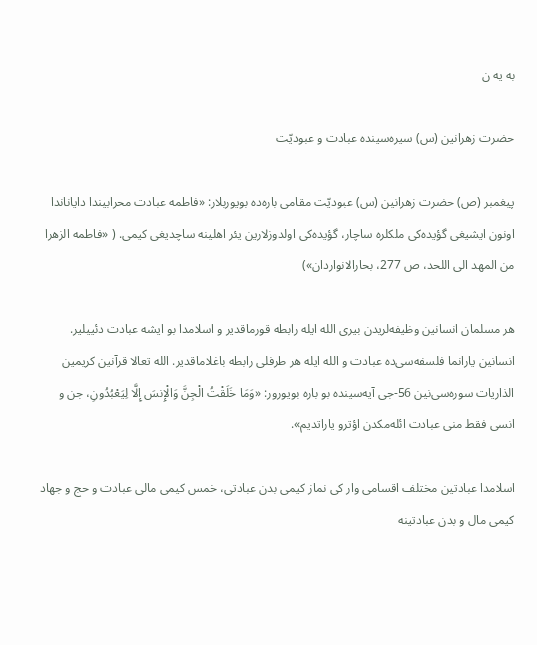به یه ن

حضرت زهرانین (س) سیره‌سینده عبادت و عبودیّت

پیغمبر (ص) حضرت زهرانین (س) عبودیّت مقامی باره‌ده بویوربلار: «فاطمه عبادت محرابیندا دایاناندا اونون ایشیغی گؤیده‌كی ملكلره ساچار، گؤیده‌كی اولدوزلارین یئر اهلینه ساچدیغی كیمی. ( «فاطمه الزهرا من المهد الی اللحد، ص 277، بحارالانواردان»)

هر مسلمان انسانین وظیفه‌لریدن بیری الله ایله رابطه قورماقدیر و اسلامدا بو ایشه عبادت دئییلیر. انسانین یارانما فلسفه‌سی‌ده عبادت و الله ایله هر طرفلی رابطه باغلاماقدیر. الله تعالا قرآنین كریمین الذاریات سوره‌سی‌نین 56-جی آیه‌سینده بو باره بویورور: «وَمَا خَلَقْتُ الْجِنَّ وَالْإِنسَ إِلَّا لِیَعْبُدُونِ، جن و انسی فقط منی عبادت ائله‌مكدن اؤترو یاراتدیم».

اسلامدا عبادتین مختلف اقسامی وار كی نماز كیمی بدن عبادتی، خمس كیمی مالی عبادت و حج و جهاد كیمی مال و بدن عبادتینه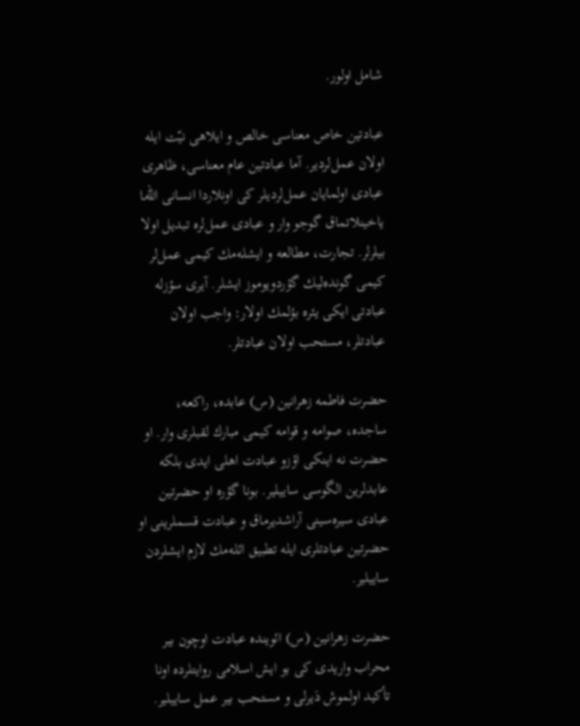شامل اولور.

عبادتین خاص معناسی خالص و ایلاهی نیّت ایله اولان عمل‌لردیر. آما عبادتین عام معناسی، ظاهری عبادی اولمایان عمل‌لردیلر كی اونلاردا انسانی الله‌ـا یاخینلاتماق گوجو وار و عبادی عمل‌لره تبدیل اولا بیلرلر. تجارت، مطالعه و ایشله‌مك كیمی عمل‌لر كیمی گونده‌لیك گؤردویوموز ایشلر. آیری سؤزله عبادتی ایكی یئره بؤلمك اولار: واجب اولان عبادتلر، مستحب اولان عبادتلر.

حضرت فاطمه زهرانین (س) عابده، راكعه، ساجده، صوامه و قوامه كیمی مبارك لقبلری وار. او حضرت نه اینكی اؤزو عبادت اهلی ایدی بلكه عابدلرین الگوسی ساییلیر. بونا گؤره او حضرتین عبادی سیره‌سینی آراشدیرماق و عبادت قسملرینی او حضرتین عبادتلری ایله تطبیق ائله‌مك لازم ایشلردن ساییلیر.

حضرت زهرانین (س) ائوینده عبادت اوچون بیر محراب واریدی كی بو ایش اسلامی روایتلرده اونا تأكید اولموش دَیرلی و مستحب بیر عمل ساییلیر.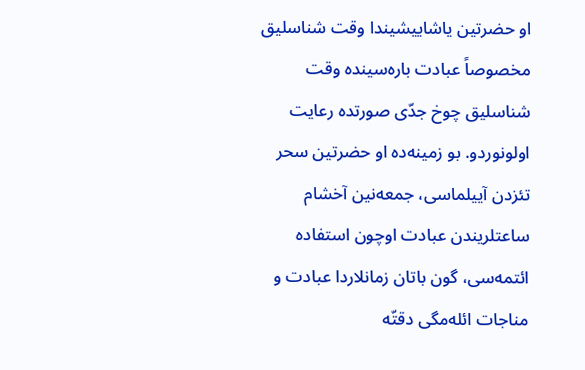او حضرتین یاشاییشیندا وقت شناسلیق مخصوصاً عبادت باره‌سینده وقت شناسلیق چوخ جدّی صورتده رعایت اولونوردو. بو زمینه‌ده او حضرتین سحر تئزدن آییلماسی، جمعه‌نین آخشام ساعتلریندن عبادت اوچون استفاده ائتمه‌سی، گون باتان زمانلاردا عبادت و مناجات ائله‌مگی دقتّه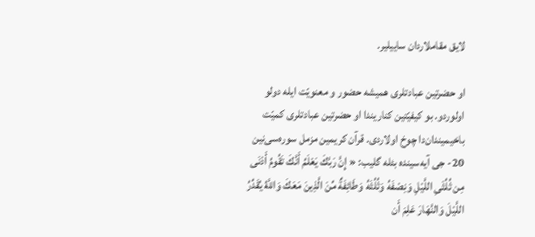لایق مقاملاردان ساییلیر.

او حضرتین عبادتلری همیشه حضور و معنویّت ایله دولو اولوردو. بو كیفیّتین كناریندا او حضرتین عبادتلری كمیّت باخیمیندان‌دا چوخ اولاردی. قرآن كریمین مزمل سوره‌سی‌نین 20- جی آیه‌سینده بئله گلیب: « إِنَّ رَبَّكَ یَعْلَمُ أَنَّكَ تَقُومُ أَدْنَى مِن ثُلُثَیِ اللَّیْلِ وَنِصْفَهُ وَثُلُثَهُ وَطَائِفَةٌ مِّنَ الَّذِینَ مَعَكَ وَاللَّهُ یُقَدِّرُ اللَّیْلَ وَالنَّهَارَ عَلِمَ أَن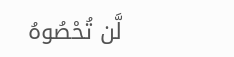لَّن تُحْصُوهُ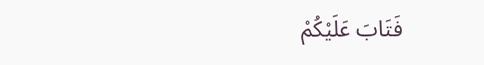فَتَابَ عَلَیْكُمْ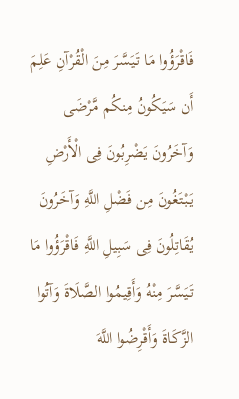فَاقْرَؤُوا مَا تَیَسَّرَ مِنَ الْقُرْآنِ عَلِمَ أَن سَیَكُونُ مِنكُم مَّرْضَى وَآخَرُونَ یَضْرِبُونَ فِی الْأَرْضِ یَبْتَغُونَ مِن فَضْلِ اللَّهِ وَآخَرُونَ یُقَاتِلُونَ فِی سَبِیلِ اللَّهِ فَاقْرَؤُوا مَا تَیَسَّرَ مِنْهُ وَأَقِیمُوا الصَّلَاةَ وَآتُوا الزَّكَاةَ وَأَقْرِضُوا اللَّهَ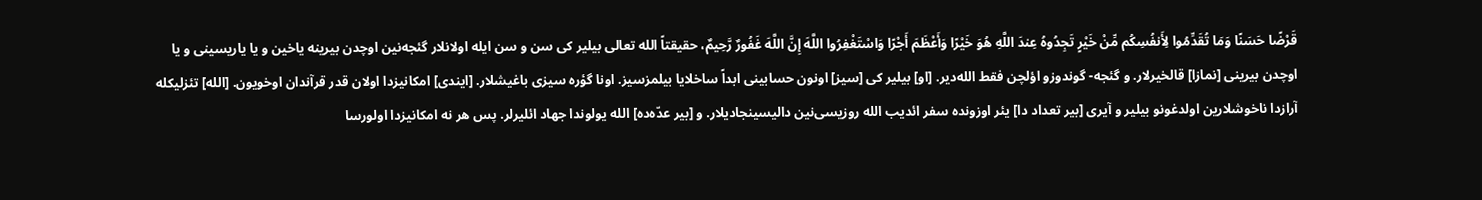قَرْضًا حَسَنًا وَمَا تُقَدِّمُوا لِأَنفُسِكُم مِّنْ خَیْرٍ تَجِدُوهُ عِندَ اللَّهِ هُوَ خَیْرًا وَأَعْظَمَ أَجْرًا وَاسْتَغْفِرُوا اللَّهَ إِنَّ اللَّهَ غَفُورٌ رَّحِیمٌ، حقیقتاً الله تعالی بیلیر كی سن و سن ایله اولانلار گئجه‌نین اوچدن بیرینه یاخین و یا یاریسینی و یا اوچدن بیرینی [نمازا] قالخیرلار. و گئجه- گوندوزو اؤلچن فقط الله‌دیر. [او] بیلیر كی [سیز] اونون حسابینی ابداً ساخلایا بیلمزسیز‌. اونا گؤره سیزی باغیشلار. [ایندی] امكانیزدا اولان قدر قرآندان اوخویون. [الله] تئزلیكله آرازدا ناخوشلارین اولدغونو بیلیر و آیری [بیر تعداد دا] یئر اوزونده سفر ائدیب الله روزیسی‌نین دالیسینجادیلار. و [بیر عدّه‌ده] الله یولوندا جهاد ائلیرلر. پس هر نه امكانیزدا اولورسا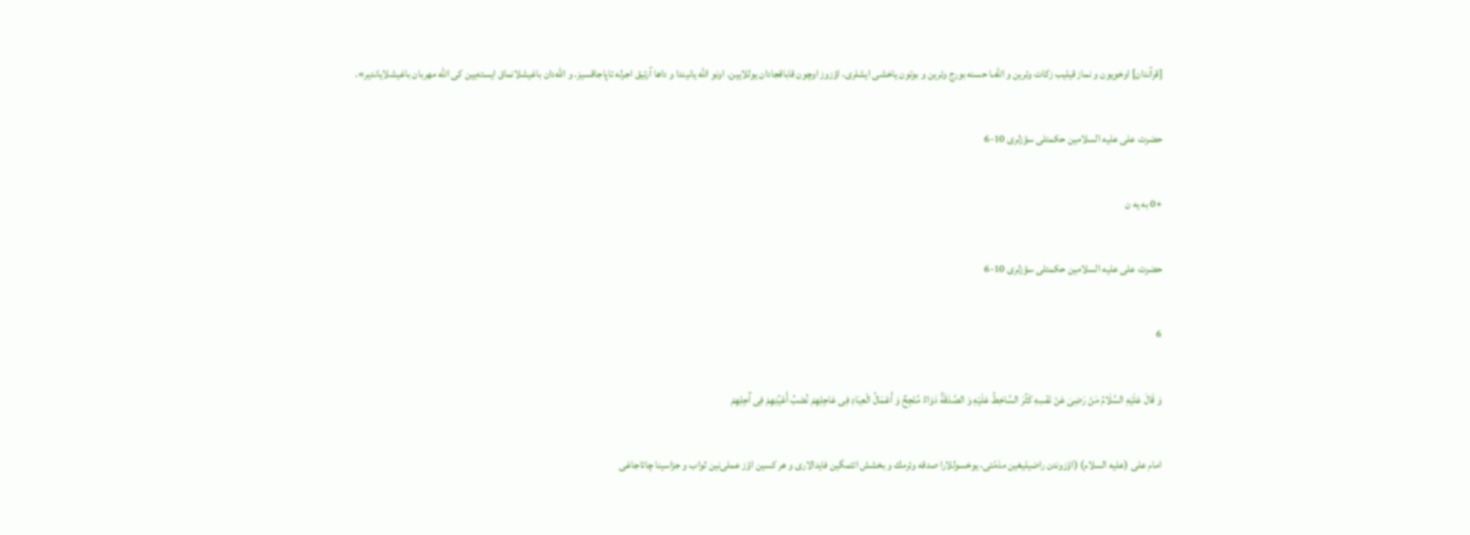[قرآندان] اوخویون و نماز قیلیب زكات وئرین و الله‌ـا حسنه بورج وئرین و بوتون یاخشی ایشلری، اؤزوز اوچون قاباقجادان یوللایین. اونو الله یانیندا و داها آرتیق اجرله تاپاجاقسیز. و الله‌دان باغیشلانماق ایسته‌یین كی الله مهربان باغیشلایاندیر».

حضرت علی علیه السلامین حكمتلی سؤزلری 10-6

+0 به یه ن

حضرت علی علیه السلامین حكمتلی سؤزلری 10-6

6

وَ قَالَ عَلَیْهِ السَّلَامُ مَنْ رَضِیَ عَنْ نَفْسِهِ كَثُرَ السَّاخِطُ عَلَیْهِ وَ الصَّدَقَةُ دَوَاءٌ مُنْجِحٌ وَ أَعْمَالُ الْعِبَادِ فِی عَاجِلِهِمْ نُصْبُ أَعْیُنِهِمْ فِی آَجِلِهِمْ

امام علی (علیه السلام) (اؤزوندن راضیلیغین مذمّتی، یوخسوللارا صدقه‌‌ وئرمك و بخشش ائتمگین فایدالاری و هر كسین اؤز عملی‌نین ثواب و جزاسینا چاتاجاغی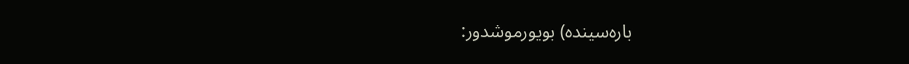باره‌سینده) بویورموشدور: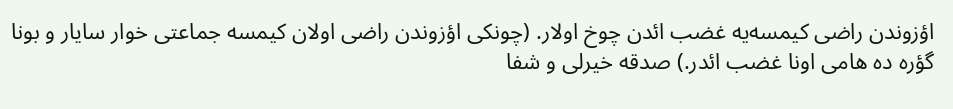اؤزوندن راضی كیمسه‌یه غضب ائدن چوخ اولار. (چونكی اؤزوندن راضی اولان كیمسه جماعتی خوار سایار و بونا گؤره ده هامی اونا غضب ائدر.) صدقه‌‌ خیرلی و شفا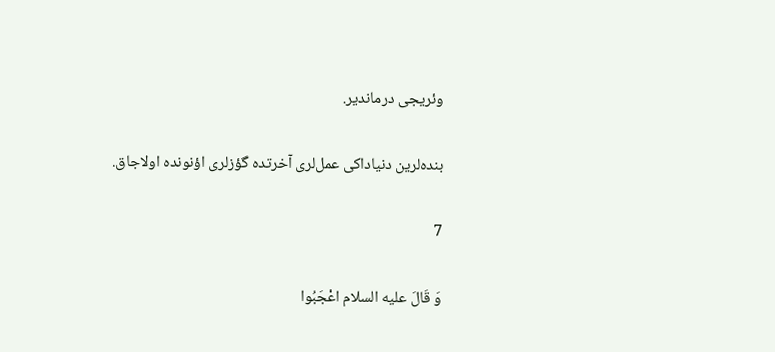وئریجی درماندیر.

بنده‌لرین دنیاداكی عمل‌لری آخرتده گؤزلری اؤنونده اولاجاق.

7

وَ قَالَ علیه السلام اعْجَبُوا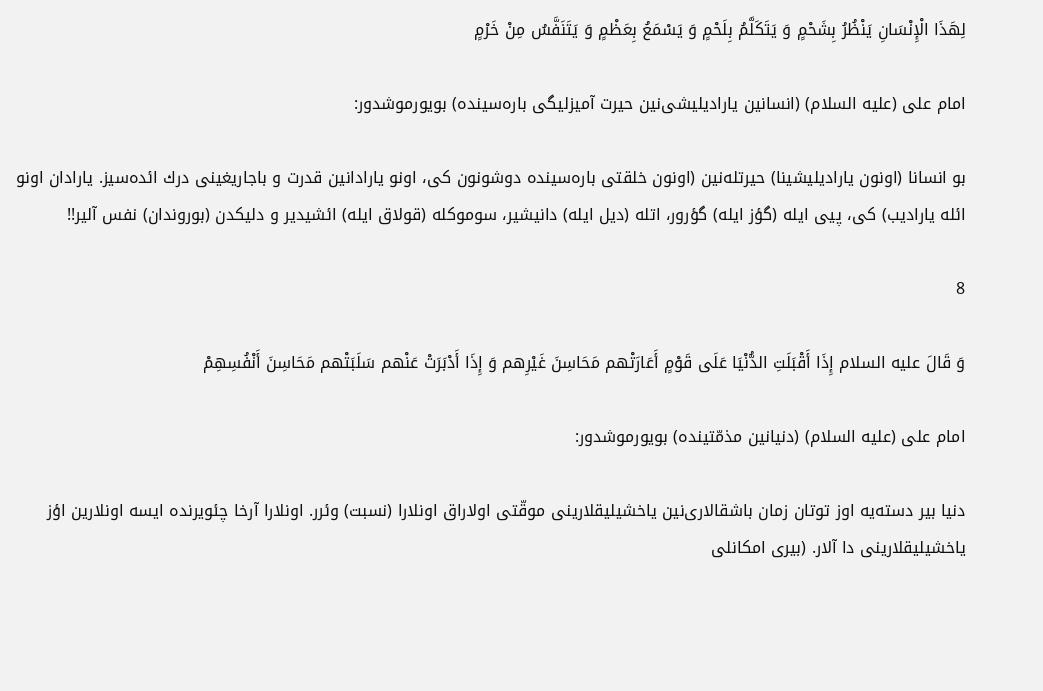لِهَذَا الْإِنْسَانِ یَنْظُرُ بِشَحْمٍ وَ یَتَكَلَّمُ بِلَحْمٍ وَ یَسْمَعُ بِعَظْمٍ وَ یَتَنَفَّسُ مِنْ خَرْمٍ

امام علی (علیه السلام) (انسانین یارادیلیشی‌نین حیرت آمیزلیگی باره‌سینده) بویورموشدور:

بو انسانا (اونون یارادیلیشینا) حیرتله‌نین (اونون خلقتی باره‌سینده دوشونون كی، اونو یارادانین قدرت و باجاریغینی درك ائده‌سیز. یارادان اونو ائله یارادیب) كی، پیی ایله (گؤز ایله) گؤرور، اتله (دیل ایله) دانیشیر، سوموكله (قولاق ایله) ائشیدیر و دلیكدن (بوروندان) نفس آلیر!!

8

وَ قَالَ علیه السلام إِذَا أَقْبَلَتِ الدُّنْیَا عَلَى قَوْمٍ أَعَارَتْهم مَحَاسِنَ غَیْرِهم وَ إِذَا أَدْبَرَتْ عَنْهم سَلَبَتْهم مَحَاسِنَ أَنْفُسِهِمْ

امام علی (علیه السلام) (دنیانین مذمّتینده) بویورموشدور:

دنیا بیر دسته‌یه اوز توتان زمان باشقالاری‌نین یاخشیلیقلارینی موقّتی اولاراق اونلارا (نسبت) وئرر. اونلارا آرخا چئویرنده ایسه اونلارین اؤز یاخشیلیقلارینی دا آلار. (بیری امكانلی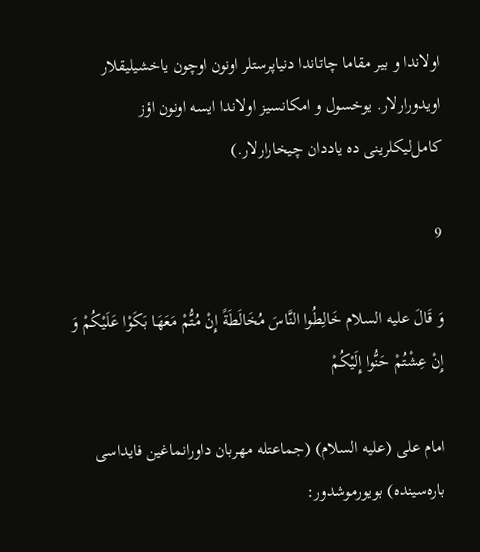اولاندا و بیر مقاما چاتاندا دنیاپرستلر اونون اوچون یاخشیلیقلار اویدورارلار. یوخسول و امكانسیز اولاندا ایسه اونون اؤز كامل‌لیكلرینی ده یاددان چیخارارلار.)

9

وَ قَالَ علیه السلام خَالِطُوا النَّاسَ مُخَالَطَةً إِنْ مُتُّمْ مَعَهَا بَكَوْا عَلَیْكُمْ وَ إِنْ عِشْتُمْ حَنُّوا إِلَیْكُمْ

امام علی (علیه السلام) (جماعتله مهربان داورانماغین فایداسی باره‌سینده) بویورموشدور: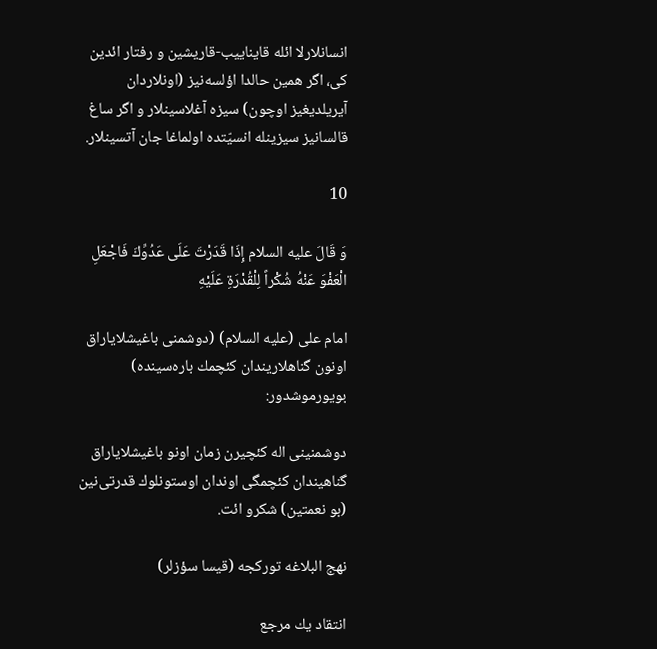انسانلارلا ائله قایناییب-قاریشین و رفتار ائدین كی، اگر همین حالدا اؤلسه‌نیز (اونلاردان آیریلدیغیز اوچون) سیزه آغلاسینلار و اگر ساغ قالسانیز سیزینله انسیّتده اولماغا جان آتسینلار.

10

وَ قَالَ علیه السلام إِذَا قَدَرْتَ عَلَى عَدُوِّكَ فَاجْعَلِ الْعَفْوَ عَنْهُ شُكْراً لِلْقُدْرَةِ عَلَیْهِ

امام علی (علیه السلام) (دوشمنی باغیشلایاراق اونون گناهلاریندان كئچمك باره‌سینده) بویورموشدور:

دوشمنینی اله كئچیرن زمان اونو باغیشلایاراق گناهیندان كئچمگی اوندان اوستونلوك قدرتی‌نین (بو نعمتین) شكرو ائت.

نهج البلاغه توركجه (قیسا سؤزلر)

انتقاد یك مرجع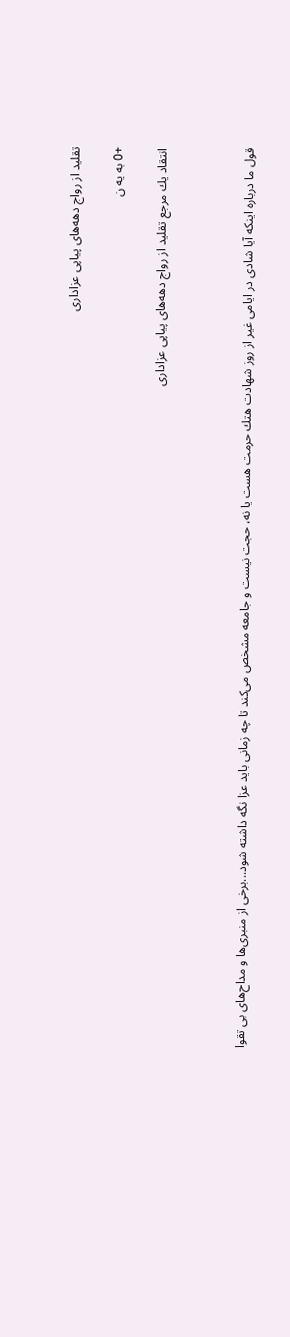تقلید از رواج دهه‌های پیاپی عزاداری

+0 به یه ن

انتقاد یك مرجع تقلید از رواج دهه‌های پیاپی عزاداری



قول ما درباره اینكه آیا شادی در ایامی غیر از روز شهادت هتك حرمت هست یا نه، حجت نیست و جامعه مشخص می‌كند تا چه زمانی باید عزا نگه داشته شود...برخی از منبری‌ها و مداح‌های بی تقوا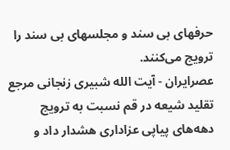حرفهای بی سند و مجلسهای بی سند را ترویج می‌كنند.
عصرایران - آیت الله شبیری زنجانی مرجع تقلید شیعه در قم نسبت به ترویج دهه‌های پیاپی عزاداری هشدار داد و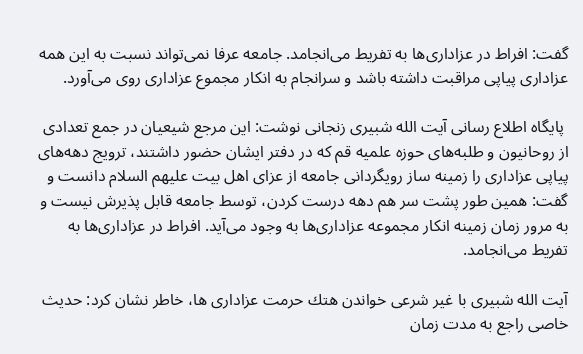گفت: افراط در عزاداری‌ها به تفریط می‌انجامد. جامعه عرفا نمی‌تواند نسبت به این همه عزاداری پیاپی مراقبت داشته باشد و سرانجام به انكار مجموع عزاداری روی می‌آورد.

 پایگاه اطلاع رسانی آیت الله شبیری زنجانی نوشت: این مرجع شیعیان در جمع تعدادی از روحانیون و طلبه‌های حوزه علمیه قم كه در دفتر ایشان حضور داشتند، ترویج دهه‌های پیاپی عزاداری را زمینه ساز رویگردانی جامعه از عزای اهل بیت علیهم السلام دانست و گفت: همین طور پشت سر هم دهه درست كردن، توسط جامعه قابل پذیرش نیست و به مرور زمان زمینه انكار مجموعه عزاداری‌ها به وجود می‌آید. افراط در عزاداری‌ها به تفریط می‌انجامد.

آیت الله شبیری با غیر شرعی خواندن هتك حرمت عزاداری ها، خاطر نشان كرد: حدیث خاصی راجع به مدت زمان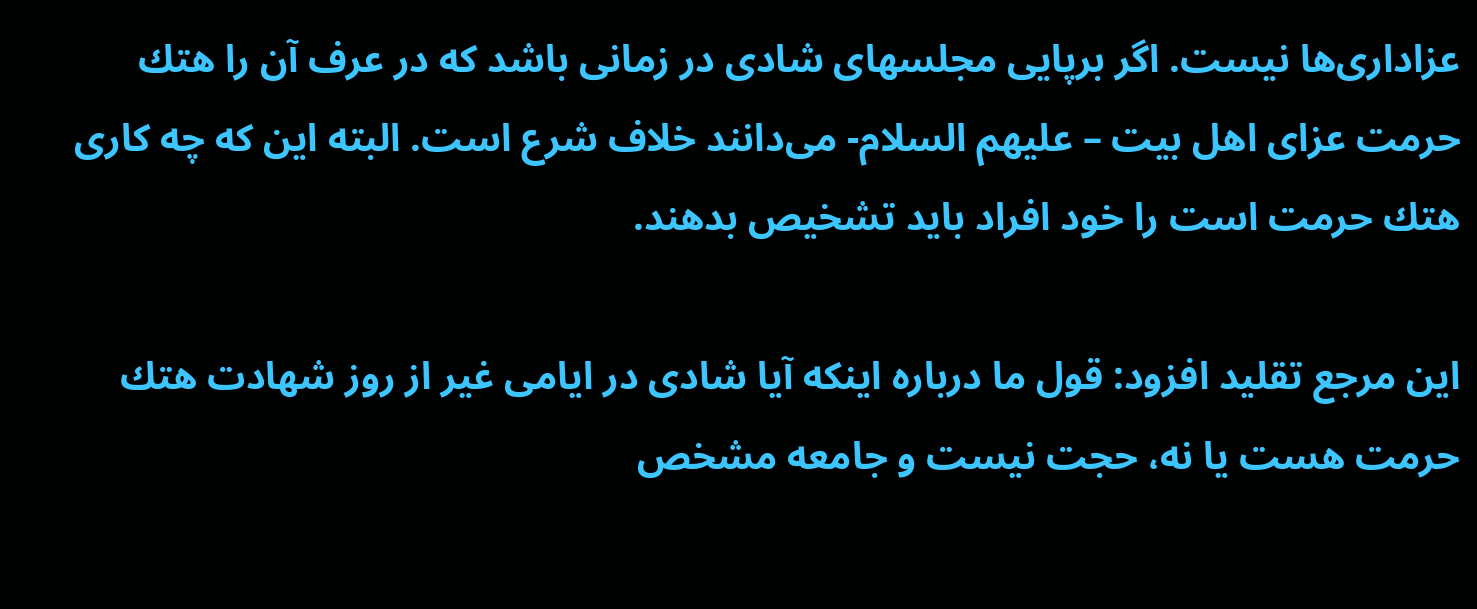عزاداری‌ها نیست. اگر برپایی مجلسهای شادی در زمانی باشد كه در عرف آن را هتك حرمت عزای اهل بیت – علیهم السلام- می‌دانند خلاف شرع است. البته این كه چه كاری هتك حرمت است را خود افراد باید تشخیص بدهند.

این مرجع تقلید افزود: قول ما درباره اینكه آیا شادی در ایامی غیر از روز شهادت هتك حرمت هست یا نه، حجت نیست و جامعه مشخص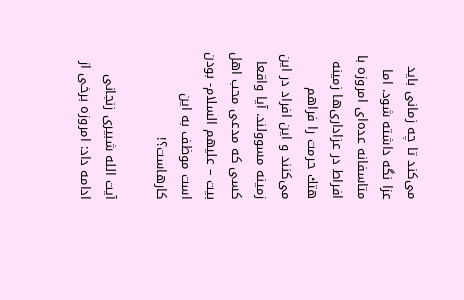می‌كند تا چه زمانی باید عزا نگه داشته شود. اما متاسفانه عده‌ای امروزه با افراط در عزاداری‌ها زمینه هتك حرمت را فراهم می‌كنند و این افراد در این زمینه مسوولند. آیا واقعا كسی كه مدعی محب اهل بیت – علیهم السلام- بودن است موظف به این كارهاست؟!

آیت الله شبیری زنجانی ادامه داد: امروزه برخی از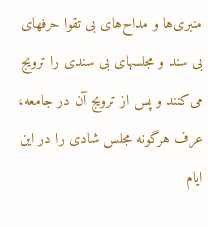منبری‌ها و مداح‌های بی تقوا حرفهای بی سند و مجلسهای بی سندی را ترویج می‌كنند و پس از ترویج آن در جامعه، عرف هرگونه مجلس شادی را در این ایام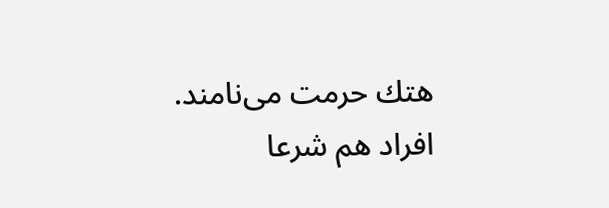هتك حرمت می‌نامند. افراد هم شرعا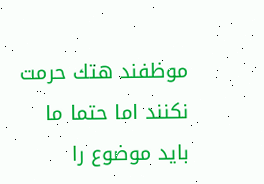موظفند هتك حرمت نكنند اما حتما ما باید موضوع را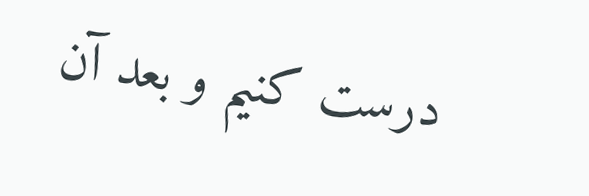درست كنیم و بعد آن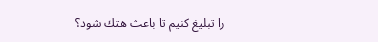را تبلیغ كنیم تا باعث هتك شود؟